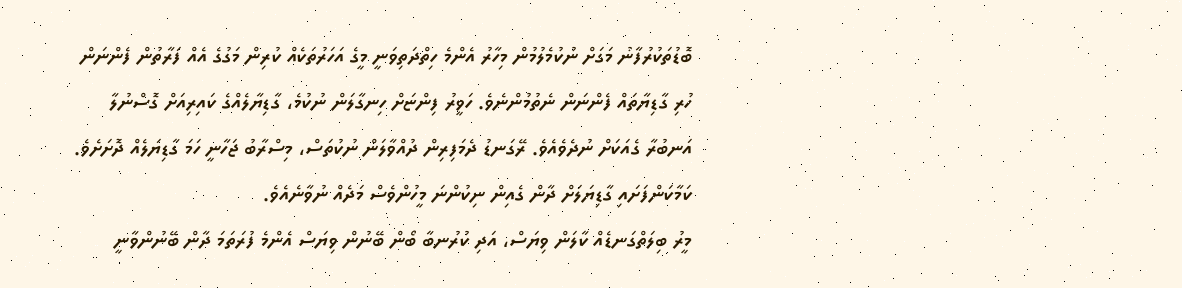ބޮޑުތަކުރުފާނު މަގަށް ނުކުމެލުމުން މިހާރު އެންމެ ހިތްދަތިވަނީ މީގެ އަހަރުތަކެއް ކުރިން މަގުގެ އެއް ފަރާތުން ފެންނަން ހުރި ގާޑިޔާތައް ފެންނަން ނެތުމުންނެވެ. ހަވީރު ފިންޏަށް ހިނގާލަން ނުކުމެ، ގާޑިޔާލެއްގެ ކައިރިއަށް ގޮސްނުލާ އަނބުރާ ގެއަކަށް ނުދެވެއެވެ. ރޭގަނޑު ދެމަފިރިން ދުއްވާލަން ނުކުތަސް، މިސްރާބު ޖަހާނީ ހަމަ ގާޑިޔަލެއް ދޮށަށެވެ. ކަމާކަންފަށައި ގާޑިޔަލަށް ދާން ގެއިން ނިކުންނަ މީހުންވެސް މަދެއް ނުވާނެއެވެ.
މީރު ބިލަތްގަނޑެއް ކާލަން ވިޔަސް، އަދި ކުރުނބާ ބޯން ބޭނުން ވިޔަސް އެންމެ ފުރަތަމަ ދާން ބޭނުންވާނީ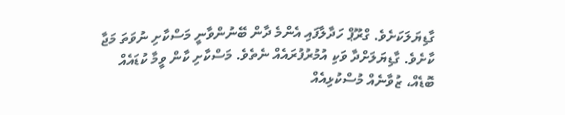ގާޑިޔަލަކަށެވެ. ގްރޫޕް ހަދާލާފައި އެންމެ ދާން ބޭނުންވާނީ މަސްކާށި ނުވަތަ މަޖާ ކާށެވެ. ގާޑިޔަލަށްދާ ވަކި އުމުރުފުރައެއް ނެތެވެ. މަސްކާށި ކާން ވީމާ ކުޑައެއް ބޮޑެއް، ޒުވާނެއް މުސްކުޅިއެއް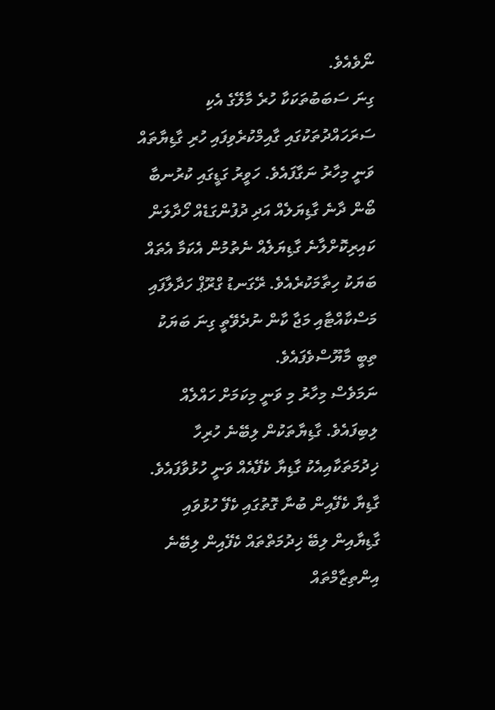ނޯވެއެވެ.
ގިނަ ސަބަބުތަކަކާ ހުރެ މާލޭގެ އެކި ސަރަހައްދުތަކުގައި ގާއިމްކުރެވިފައި ހުރި ގާޑިޔާތައް ވަނީ މިހާރު ނަގާފައެވެ. ހަވީރު ގަޑީގައި ކުރުނބާ ބޯން ދާނެ ގާޑިޔަލެއް އަދި ދުފުންގަޑެއް ހޯދާލަން ކައިރިކޮށްލާނެ ގާޑިޔަލެއް ނެތުމުން އެކަމާ އެތައް ބަޔަކު ހިތާމަކުރެއެވެ. ރޭގަނޑު ގްރޫޕް ހަދާލާފައި މަސްކާއްޓާއި މަޖާ ކާން ނުދެވޭތީ ގިނަ ބަޔަކު ތިބީ މާޔޫސްވެފައެވެ.
ނަމަވެސް މިހާރު މި ވަނީ މިކަމަށް ހައްލެއް ލިބިފައެވެ. ގާޑިޔާތަކުން ލިބޭނެ ހުރިހާ ޚިދުމަތަކާއިއެކު ގާޑިޔާ ކެފޭއެއް ވަނީ ހުޅުވާފައެވެ. ގާޑިޔާ ކެފޭއިން ބުނާ ގޮތުގައި ކެފޭ ހުޅުވައި ގާޑިޔާއިން ލިބޭ ޚިދުމަތްތައް ކެފޭއިން ލިބޭނެ އިންތިޒާމްތައް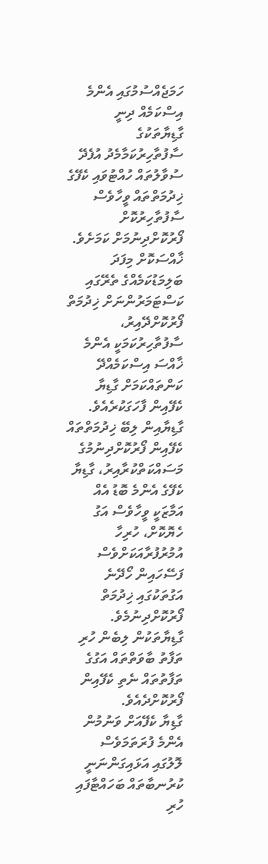ހަމަޖެއްސުމުގައި އެންމެ އިސްކަމެއް ދިނީ ގާޑިޔާތަކުގެ ސާފުތާހިރުކަމާމެދު އުފެދޭ ސުވާލުތައް ހުއްޓުވައި ކެފޭގެ ޚިދުމަތްތައް ވީހާވެސް ސާފުތާހިރުކޮށް ފޯރުކޮށްދިނުމަށް ކަމަށެވެ. ޚާއްސަކޮށް މިފަދަ ބަލިމަޑުކަމެއްގެ ތެރޭގައި ކަސްޓަމަރުންނަށް ޚިދުމަތް ފޯރުކޮށްދޭއިރު، ސާފުތާހިރުކަމަކީ އެންމެ ޚާއްސަ އިސްކަމެއްދޭ ކަންތައްކަމަށް ގާޑިޔާ ކެފޭއިން ފާހަގަކުރެއެވެ.
ގާޑިޔާއިން ލިބޭ ޚިދުމަތްތައް ކެފޭއިން ފޯރުކޮށްދިނުމުގެ މަސައްކަތްކުރާއިރު، ގާޑިޔާ ކެފޭގެ އެންމެ ބޮޑު އެއް އަމާޒަކީ ވީހާވެސް އަގު ހެޔޮކޮށް، ހުރިހާ އުމުރުފުރާއަކަށްވެސް ފަސޭހައިން ހޯދޭނެ އަގުތަކުގައި ޚިދުމަތް ފޯރުކޮށްދިނުމެވެ. ގާޑިޔާތަކުން ލިބެން ހުރި ތަފާތު ބާވަތްތައް އަގުގެ ތަފާތުތައް ނެތި ކެފޭއިން ފޯރުކޮށްދެއެވެ.
ގާޑިޔާ ކެފޭއަށް ވަނުމުން އެންމެ ފުރަތަމަވެސް ލޮލުގައި އަޅައިގަންނަނީ ކުރުނބާތައް ބަހައްޓާފައި ހުރި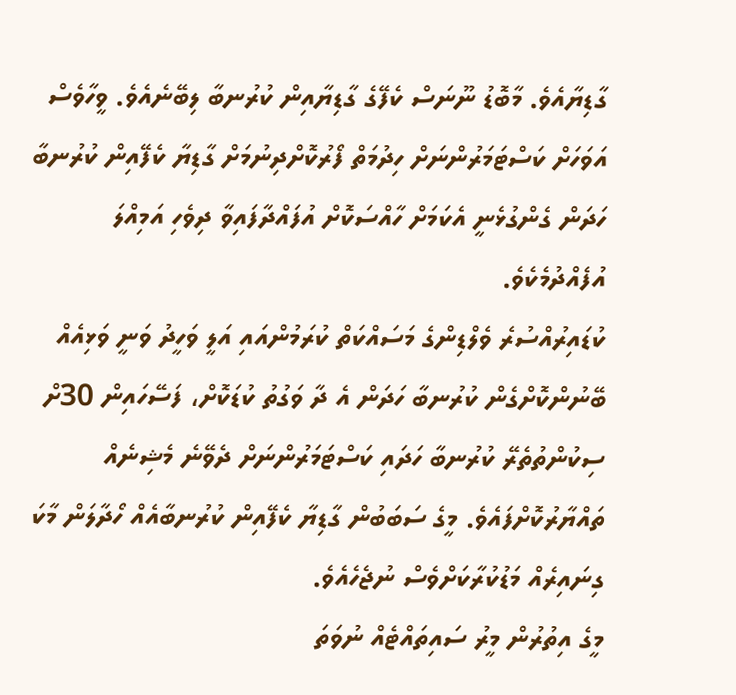ގާޑިޔާއެވެ. މާބޮޑު ނޫނަސް ކެފޭގެ ގާޑިޔާއިން ކުރުނބާ ލިބޭނެއެވެ. ވީހާވެސް އަވަހަށް ކަސްޓަމަރުންނަށް ހިދުމަތް ފޯރުކޮށްދިނުމަށް ގާޑިޔާ ކެފޭއިން ކުރުނބާ ހަދަން ގެންގުޅެނީ އެކަމަށް ހާއްސަކޮށް އުފައްދާފައިވާ ދިވެހި އަމިއްލަ އުފެއްދުމެކެވެ.
ކުޑައިރުއްސުރެ ވެލްޑިންގެ މަސައްކަތް ކުރަމުންއައި އަލީ ވަހީދު ވަނީ ވަޅިއެއް ބޭނުންކޮށްގެން ކުރުނބާ ހަދަން އެ ދާ ވަގުތު ކުޑަކޮށް، ފަސޭހައިން 30ށް ސިކުންތުތެރޭ ކުރުނބާ ހަދައި ކަސްޓަމަރުންނަށް ދެވޭނެ މެޝިނެއް ތައްޔާރުކޮށްފައެވެ. މީގެ ސަބަބުން ގާޑިޔާ ކެފޭއިން ކުރުނބާއެއް ހޯދާލަން މާކަ ގިނައިރެއް މަޑުކުރާކަށްވެސް ނުޖެހެއެވެ.
މީގެ އިތުރުން މީރު ސައިތައްޓެއް ނުވަތަ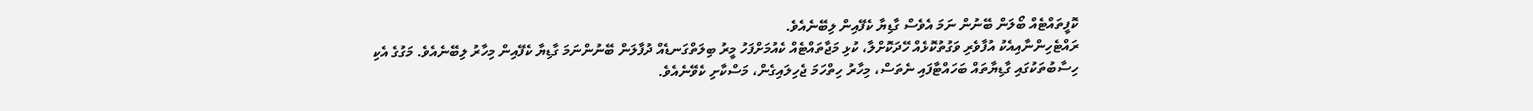ކޮފީތައްޓެއް ބޯލަން ބޭނުން ނަމަ އެވެސް ގާޑިޔާ ކެފޭއިން ލިބޭނެއެވެ.
ރައްޓެހިންނާއިއެކު އުފާވެރި ވަގުތުކޮޅެއް ހޭދަކޮށްލާ، ކުޅި މަޖާތައްޓެއް ކެއުމަށްފަހު މީރު ބިލަތްގަނޑެއް ދުފާލަން ބޭނުންނަމަ ގާޑިޔާ ކެފޭއިން މިހާރު ލިބޭނެއެވެ. މަގުގެ އެކި ހިސާބުތަކުގައި ގާޑިޔާތައް ބަހައްޓާފައި ނެތަސް، މިހާރު ހިތްހަމަ ޖެހިލައިގެން، މަސްކާށި ކެވޭނެއެވެ.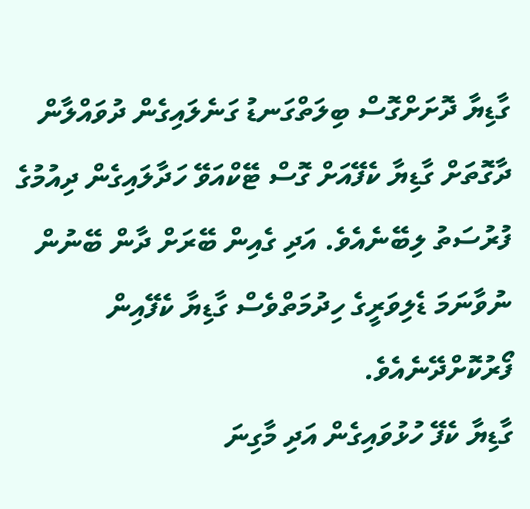ގާޑިޔާ ދޮށަށްގޮސް ބިލަތްގަނޑު ގަނެލައިގެން ދުވައްލާން ދާގޮތަށް ގާޑިޔާ ކެފޭއަށް ގޮސް ޓޭކްއަވޭ ހަދާލައިގެން ދިއުމުގެ ފުރުސަތު ލިބޭނެއެވެ. އަދި ގެއިން ބޭރަށް ދާން ބޭނުން ނުވާނަމަ ޑެލިވަރީގެ ހިދުމަތްވެސް ގާޑިޔާ ކެފޭއިން ފޯރުކޮށްދޭނެއެވެ.
ގާޑިޔާ ކެފޭ ހުޅުވައިގެން އަދި މާގިނަ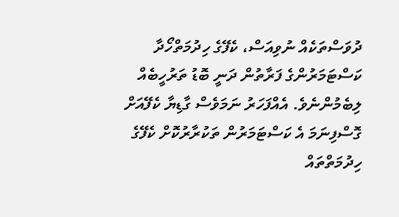ދުވަސްތަކެއް ނުވިއަސް، ކެފޭގެ ހިދުމަތްހޯދާ ކަސްޓަމަރުންގެ ފަރާތުން ދަނީ ބޮޑު ތަރުހީބެއް ލިބެމުންނެވެ. އެއްފަހަރު ނަމަވެސް ގާޑިޔާ ކެފޭއަށް ގޮސްފިނަމަ އެ ކަސްޓަމަރުން ތަކުރާރުކޮށް ކެފޭގެ ހިދުމަތްތައް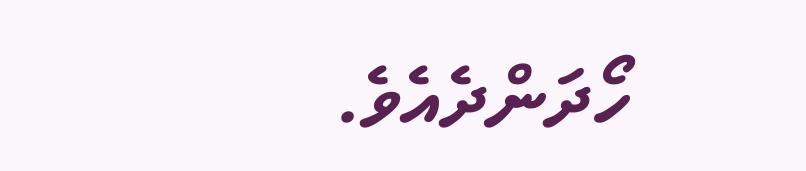ހޯދަންދެއެވެ.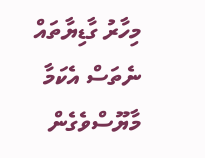މިހާރު ގާޑިޔާތައް ނެތަސް އެކަމާ މާޔޫސްވެގެން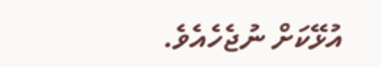އުޅޭކަށް ނުޖެހެއެވެ.